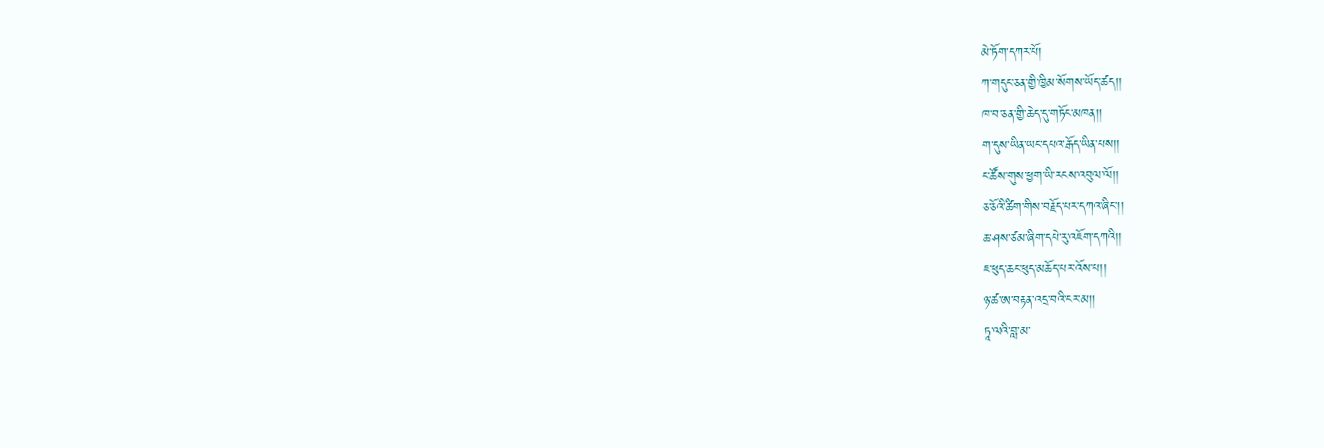མེ་ཏོག་དཀར་པོ།
ཀ་གདུང་ཅན་གྱི་ཁྱིམ་སོགས་ཡོད་ཚད།།
ཁ་བ་ཅན་གྱི་ཆེད་དུ་གཏོང་མཁན།།
ག་དུས་ཡིན་ཡང་དཔའ་རྒོད་ཡིན་པས།།
ང་ཚོས་གུས་ཕྱག་ཡི་རངས་འབུལ་ལོ།།
ཅ་ཅོའི་ཚིག་གིས་བརྗོད་པར་དཀའ་ཞིང་།།
ཆ་ཤས་ཙམ་ཞིག་དཔེ་རུ་འཇོག་དཀའི།།
ཇ་ཕུད་ཆང་ཕུད་མཆོད་པར་འོས་པ།།
ཉ་ཚ་ཨ་བརྟན་འདྲ་བའི་ངར་མ།།
ཏཱ་ལའི་བླ་མ་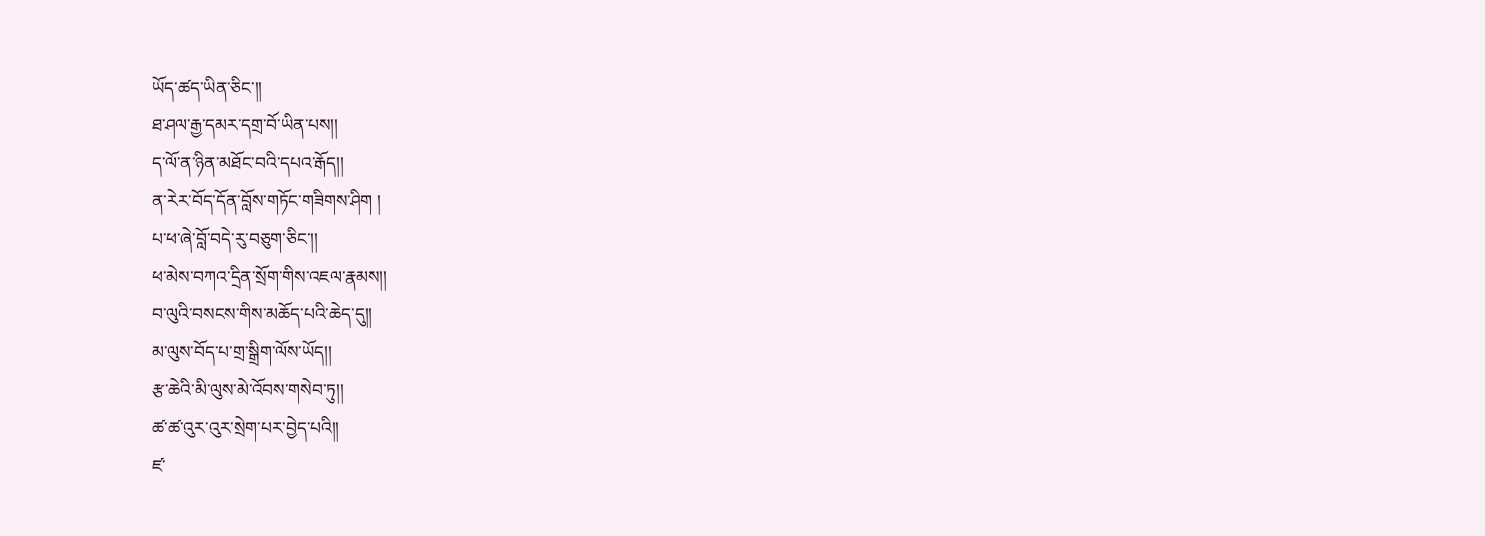ཡོད་ཚད་ཡིན་ཅིང་།།
ཐ་ཤལ་རྒྱ་དམར་དགྲ་བོ་ཡིན་པས།།
ད་ལོ་ན་ཉིན་མཐོང་བའི་དཔའ་རྒོད།།
ན་རེར་བོད་དོན་བློས་གཏོང་གཟིགས་ཤིག །
པ་ཕ་ཞེ་བློ་བདེ་རུ་བཅུག་ཅིང་།།
ཕ་མེས་བཀའ་དྲིན་སྲོག་གིས་འཇལ་རྣམས།།
བ་ལུའི་བསངས་གིས་མཆོད་པའི་ཆེད་དུ།།
མ་ལུས་བོད་པ་གྲ་སྒྲིག་ལོས་ཡོད།།
རྩ་ཆེའི་མི་ལུས་མེ་འོབས་གསེབ་ཏུ།།
ཚ་ཚ་འུར་འུར་སྲེག་པར་བྱེད་པའི།།
ཛ་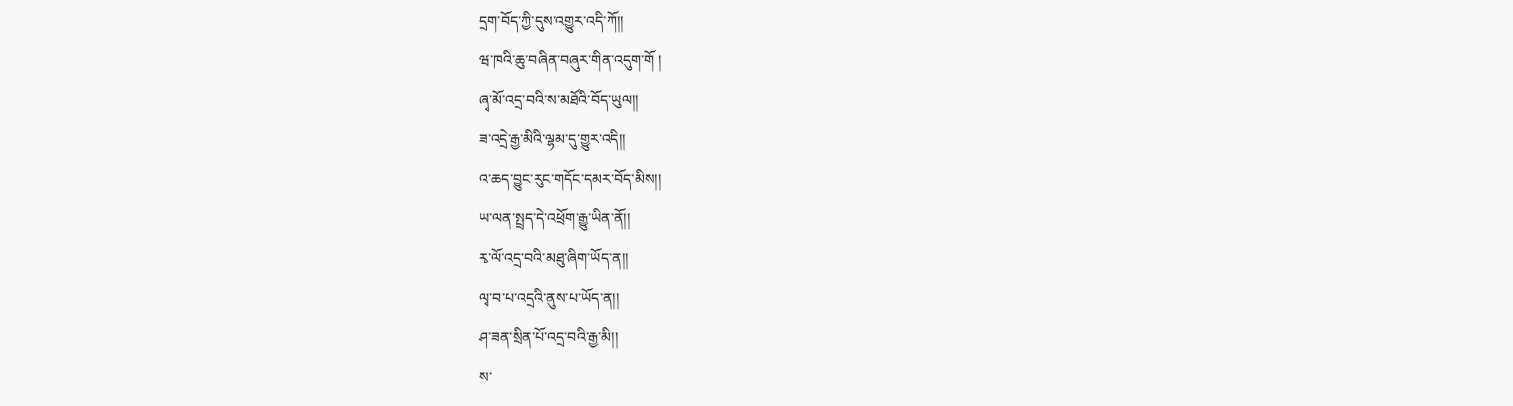དྲག་བོད་ཀྱི་དུས་འགྱུར་འདི་ཀོ།།
ཝ་ཁའི་ཆུ་བཞིན་བཞུར་གིན་འདུག་གོ །
ཞྭ་མོ་འདྲ་བའི་ས་མཐོའི་བོད་ཡུལ།།
ཟ་འདྲེ་རྒྱ་མིའི་ལྷམ་དུ་གྱུར་འདི།།
འ་ཆད་བྱུང་རུང་གདོང་དམར་བོད་མིས།།
ཡ་ལན་སྤྲད་དེ་འཕྲོག་རྒྱུ་ཡིན་ནོ།།
རྭ་ལོ་འདྲ་བའི་མཐུ་ཞིག་ཡོད་ན།།
ལྭ་བ་པ་འདྲའི་ནུས་པ་ཡོད་ན།།
ཤ་ཟན་སྲིན་པོ་འདྲ་བའི་རྒྱ་མི།།
ས་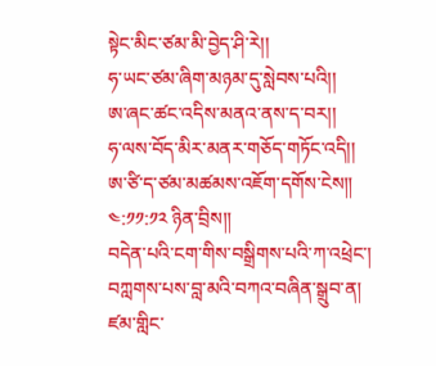སྟེང་མིང་ཙམ་མི་བྱེད་ཤི་རེ།།
ཧ་ཡང་ཙམ་ཞིག་མཉམ་དུ་སླེབས་པའི།།
ཨ་ཞང་ཚང་འདིས་མནའ་ནས་ད་བར།།
ཧ་ལས་བོད་མིར་མནར་གཅོད་གཏོང་འདི།།
ཨ་ཙི་ད་ཙམ་མཚམས་འཇོག་དགོས་ངེས།།
༤:༡༡:༡༢ ཉིན་བྲིས།།
བདེན་པའི་ངག་གིས་བསྒྲིགས་པའི་ཀ་འཕྲེང་།
བཀླགས་པས་བླ་མའི་བཀའ་བཞིན་སྒྲུབ་ན།
ཛམ་གླིང་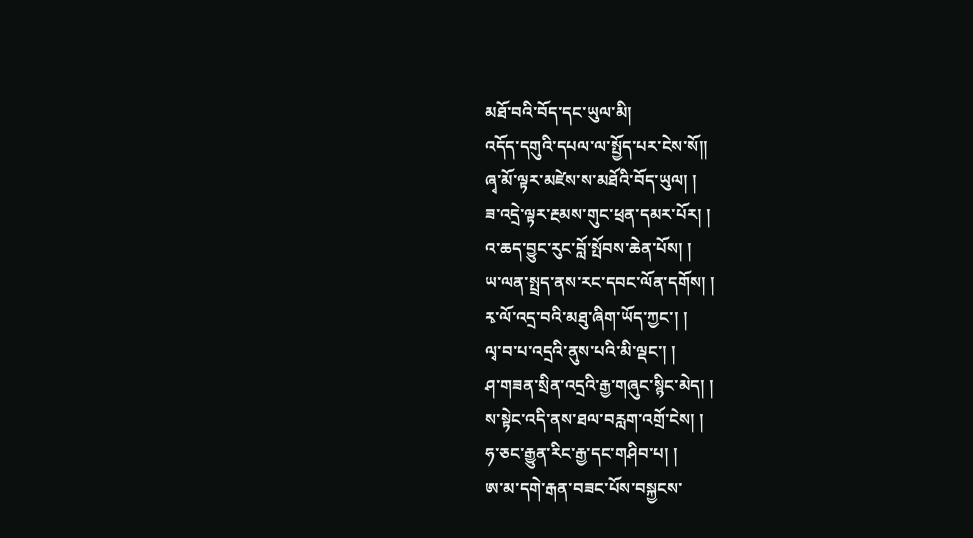མཐོ་བའི་བོད་དང་ཡུལ་མི།
འདོད་དགུའི་དཔལ་ལ་སྤྱོད་པར་ངེས་སོ།།
ཞྭ་མོ་ལྟར་མཛེས་ས་མཐོའི་བོད་ཡུལ། །
ཟ་འདྲེ་ལྟར་རྔམས་གུང་ཕྲན་དམར་པོར། །
འ་ཆད་བྱུང་རུང་བློ་སྤོབས་ཆེན་པོས། །
ཡ་ལན་སྤྲད་ནས་རང་དབང་ལོན་དགོས། །
རྭ་ལོ་འདྲ་བའི་མཐུ་ཞིག་ཡོད་ཀྱང་། །
ལྭ་བ་པ་འདྲའི་ནུས་པའི་མི་ལྡང་། །
ཤ་གཟན་སྲིན་འདྲའི་རྒྱ་གཞུང་སྙིང་མེད། །
ས་སྟེང་འདི་ནས་ཐལ་བརླག་འགྲོ་ངེས། །
ཧ་ཅང་རྒྱུན་རིང་རྒྱ་དང་གཤིབ་པ། །
ཨ་མ་དགེ་རྒན་བཟང་པོས་བསྐྱངས་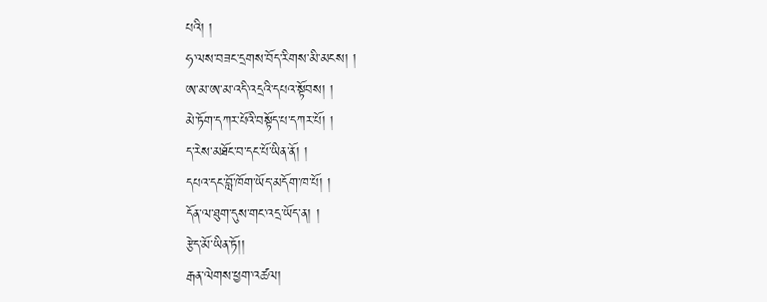པའི། །
ཧ་ལས་བཟང་དྲགས་བོད་རིགས་མི་མངས། །
ཨ་མ་ཨ་མ་འདི་འདྲའི་དཔའ་སྟོབས། །
མེ་ཏོག་དཀར་པོའི་བསྟོད་པ་དཀར་པོ། །
ད་རེས་མཐོང་བ་དང་པོ་ཡིན་ནོ། །
དཔའ་དང་བློ་ཁོག་ཡོད་མདོག་ཁ་པོ། །
དོན་ལ་ཐུག་དུས་གང་འདྲ་ཡོད་ན། །
རྩེད་མོ་ཡིན་ཏོ།།
རྒན་ལེགས་ཕྱག་འཚལ།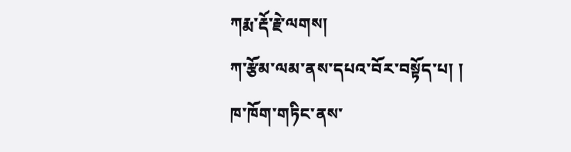ཀརྨ་རྡོ་རྗེ་ལགས།
ཀ་རྩོམ་ལམ་ནས་དཔའ་བོར་བསྟོད་པ། །
ཁ་ཁོག་གཏིང་ནས་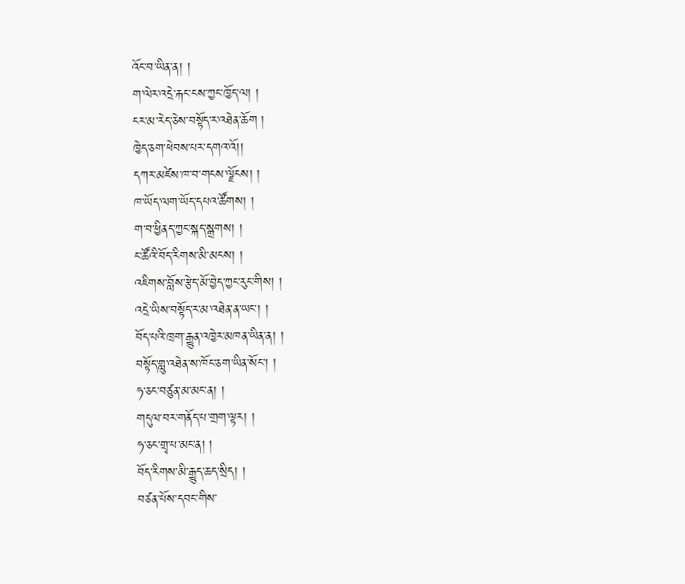འོང་བ་ཡིན་ན། །
ག་ལེར་འདྲེ་རྐང་ངས་ཀྱང་ཁྱོད་ལ། །
ངར་མ་རེད་ཅེས་བསྟོད་ར་འཐེན་ཆོག །
ཁྱེད་ཅག་ཕེབས་པར་དགའ་འོ།།
དཀར་མཛེས་ཁ་བ་གངས་ལྗོངས། །
ཁ་ཡོད་ལག་ཡོད་དཔའ་ཚོགས། །
ག་བ་ཕྱིནད་ཀྱང་སྐད་སྒྲགས། །
ང་ཚོའི་བོད་རིགས་མི་མངས། །
འཇིགས་བློས་རྩེད་མོ་བྱེད་ཀྱང་རུང་གིས། །
འདྲེ་ཡིས་བསྟོད་ར་མ་འཐེན་ན་ཡང་། །
བོད་པའི་ཁྲག་རྒྱུན་འཁྱེར་མཁན་ཡིན་ན། །
བསྟོད་གླུ་འཐེན་ས་ཁོང་ཅག་ཡིན་སོང་། །
ཧ་ཅང་བཙུན་མ་མང་ན། །
གདུལ་བར་གནོད་པ་གྲག་ལྟར། །
ཧ་ཅང་གྲྭ་པ་མང་ན། །
བོད་རིགས་མི་རྒྱུད་ཆད་སྲིད། །
བཙན་པོས་དབང་གིས་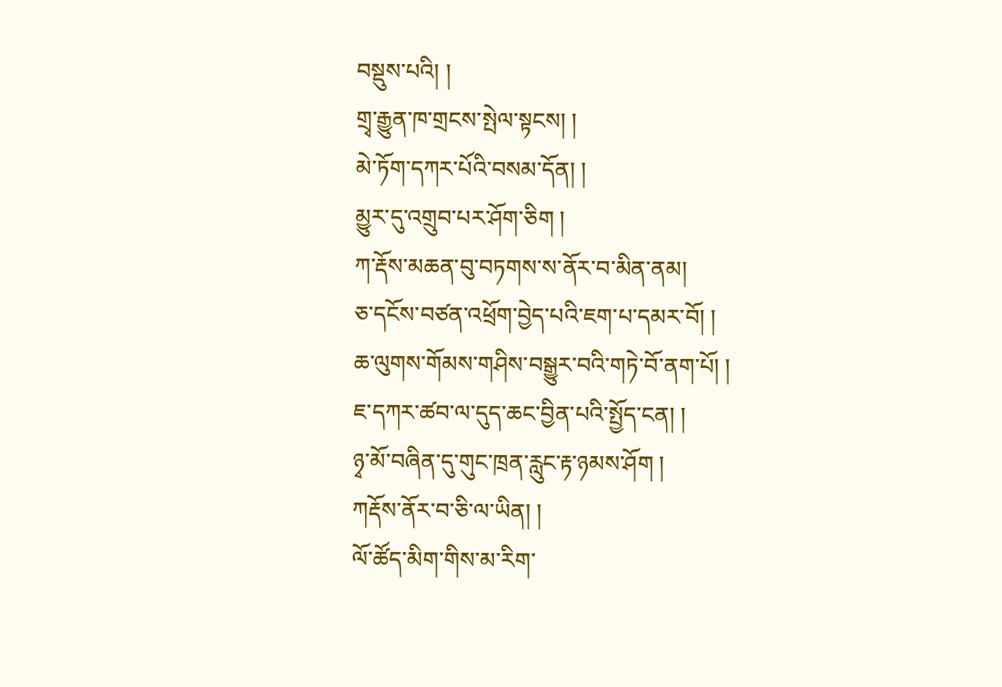བསྡུས་པའི། །
གྲྭ་རྒྱུན་ཁ་གྲངས་སྤེལ་སྟངས། །
མེ་ཏོག་དཀར་པོའི་བསམ་དོན། །
མྱུར་དུ་འགྲུབ་པར་ཤོག་ཅིག །
ཀ་རྡོས་མཆན་བུ་བཏགས་ས་ནོར་བ་མིན་ནམ།
ཅ་དངོས་བཙན་འཕྲོག་བྱེད་པའི་ཇག་པ་དམར་བོ། །
ཆ་ལུགས་གོམས་གཤིས་བསྒྱུར་བའི་གཏེ་བོ་ནག་པོ། །
ཇ་དཀར་ཚབ་ལ་དུད་ཆང་བྱིན་པའི་སྤྱོད་ངན། །
ཉྭ་མོ་བཞིན་དུ་གུང་ཁྲན་རླུང་རྟ་ཉམས་ཤོག །
ཀརྡོས་ནོར་བ་ཅི་ལ་ཡིན། །
ལོ་ཚོད་མིག་གིས་མ་རིག་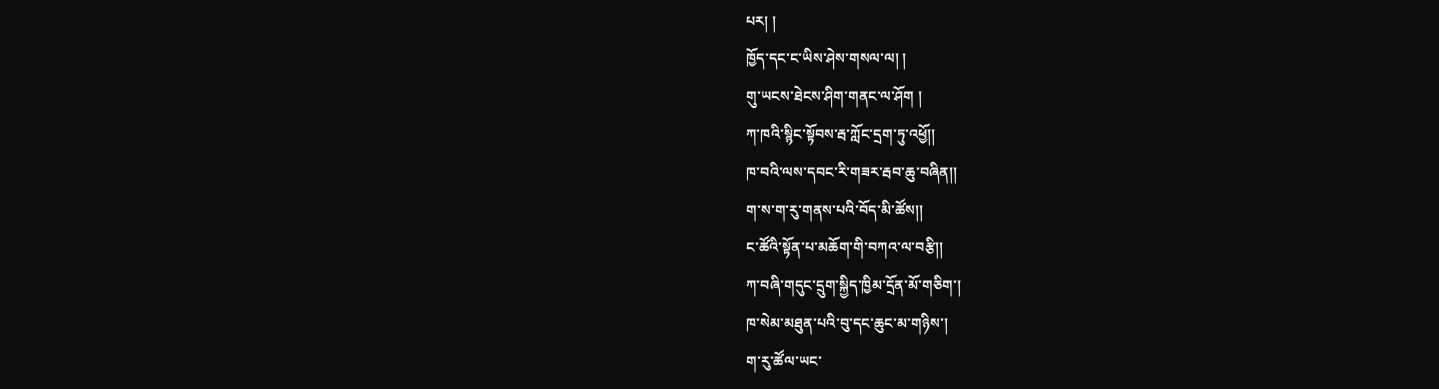པར། །
ཁྱོད་དང་ང་ཡིས་ཤེས་གསལ་ལ། །
གུ་ཡངས་ཐེངས་ཤིག་གནང་ལ་ཤོག །
ཀ་ཁའི་སྙིང་སྟོབས་རྦ་ཀློང་དྲག་ཏུ་འཕྱོ།།
ཁ་བའི་ལས་དབང་རི་གཟར་རྦབ་ཆུ་བཞིན།།
ག་ས་ག་རུ་གནས་པའི་བོད་མི་ཚོས།།
ང་ཚོའི་སྟོན་པ་མཆོག་གི་བཀའ་ལ་བརྩི།།
ཀ་བཞི་གདུང་དྲུག་སྐྱིད་ཁྱིམ་དྲོན་མོ་གཅིག་།
ཁ་སེམ་མཐུན་པའི་བུ་དང་ཆུང་མ་གཉིས་།
ག་རུ་ཚོལ་ཡང་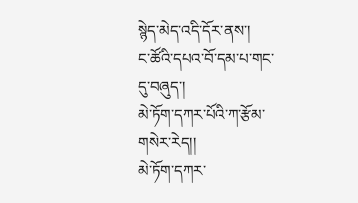སྙེད་མེད་འདི་དོར་ནས་།
ང་ཚོའི་དཔའ་བོ་དམ་པ་གང་དུ་བཞུད་།
མེ་ཏོག་དཀར་པོའི་ཀ་རྩོམ་གསེར་རེད།།
མེ་ཏོག་དཀར་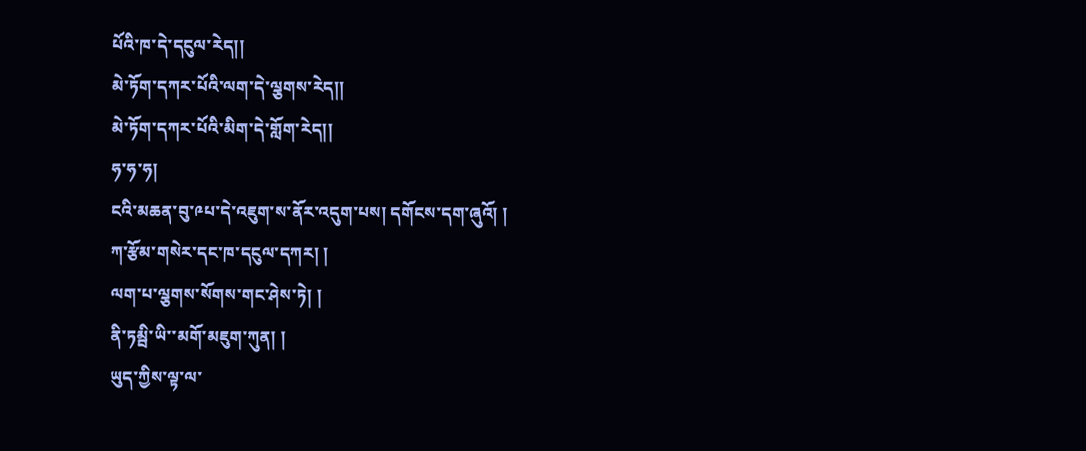པོའི་ཁ་དེ་དངུལ་རེད།།
མེ་ཏོག་དཀར་པོའི་ལག་དེ་ལྕགས་རེད།།
མེ་ཏོག་དཀར་པོའི་མིག་དེ་གློག་རེད།།
ཧ་ཧ་ཧ།
ངའི་མཆན་བུ་༩པ་དེ་འཇུག་ས་ནོར་འདུག་པས། དགོངས་དག་ཞུའོ། །
ཀ་རྩོམ་གསེར་དང་ཁ་དངུལ་དཀར། །
ལག་པ་ལྕགས་སོགས་གང་ཤེས་ཏེ། །
ནི་ཏམྦི་ཡི་་མགོ་མཇུག་ཀུན། །
ཡུད་ཀྱིས་ལྟ་ལ་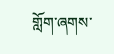གློག་ཞགས་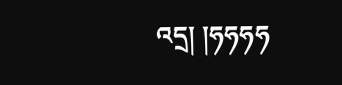འདྲ། །ཧཧཧཧ